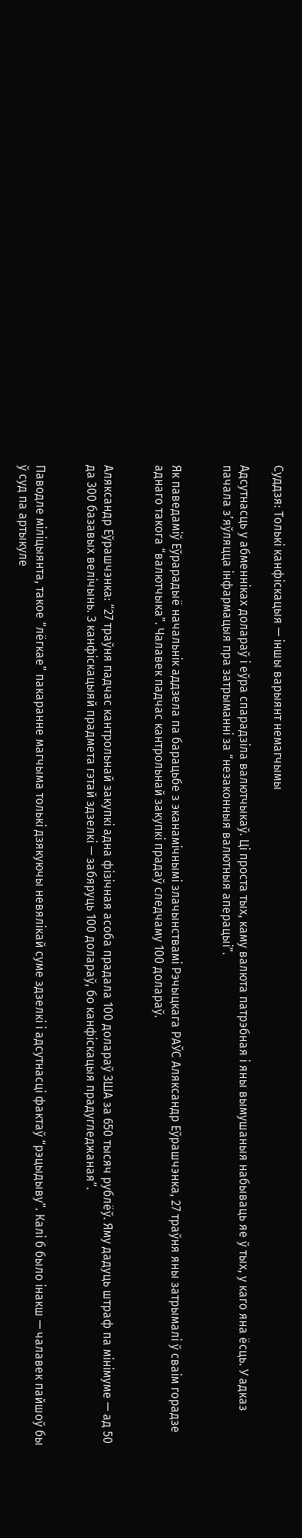Суддзя: Толькі канфіскацыя — іншы варыянт немагчымы

Адсутнасць у абменніках долараў і еўра спарадзіла валютчыкаў. Ці проста тых, каму валюта патрэбная і яны вымушаныя набываць яе ў тых, у каго яна ёсць. У адказ пачала з’яўляцца інфармацыя пра затрыманні за “незаконныя валютныя аперацыі”.


Як паведаміў Еўрарадыё начальнік аддзела па барацьбе з эканамічнымі злачынствамі Рэчыцкага РАЎС Аляксандр Еўрашчэнка, 27 траўня яны затрымалі ў сваім горадзе аднаго такога “валютчыка”. Чалавек падчас кантрольнай закупкі прадаў следчаму 100 долараў.


Аляксандр Еўрашчэнка: “27 траўня падчас кантрольнай закупкі адна фізічная асоба прадала 100 долараў ЗША за 650 тысяч рублёў. Яму дадуць штраф па мінімуме — ад 50 да 300 базавых велічынь. З канфіскацыяй прадмета гэтай здзелкі — забяруць 100 долараў, бо канфіскацыя прадугледжаная”.


Паводле міліцыянта, такое “лёгкае” пакаранне магчыма толькі дзякуючы невялікай суме здзелкі і адсутнасці фактаў “рэцыдыву”. Калі б было інакш — чалавек пайшоў бы ў суд па артыкуле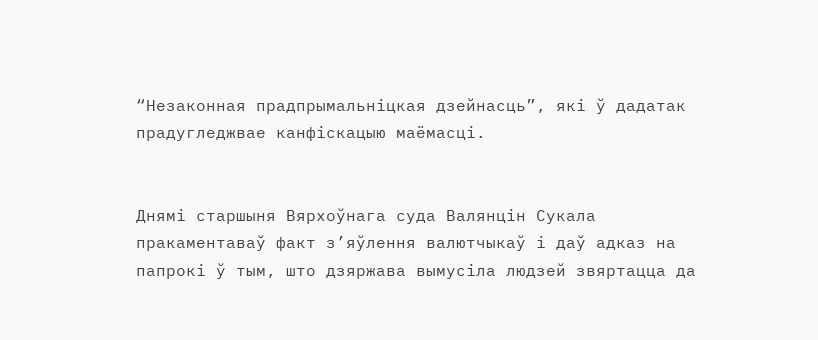“Незаконная прадпрымальніцкая дзейнасць”, які ў дадатак прадугледжвае канфіскацыю маёмасці.


Днямі старшыня Вярхоўнага суда Валянцін Сукала пракаментаваў факт з’яўлення валютчыкаў і даў адказ на папрокі ў тым, што дзяржава вымусіла людзей звяртацца да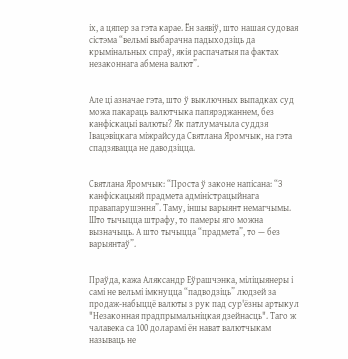іх, а цяпер за гэта карае. Ён заявіў, што нашая судовая сістэма “вельмі выбарачна падыходзіць да крымінальных спраў, якія распачатыя па фактах незаконнага абмена валют”.


Але ці азначае гэта, што ў выключных выпадках суд можа пакараць валютчыка папярэджаннем, без канфіскацыі валюты? Як патлумачыла суддзя Івацэвіцкага міжрайсуда Святлана Яромчык, на гэта спадзявацца не даводзіцца.


Святлана Яромчык: “Проста ў законе напісана: “З канфіскацыяй прадмета адміністрацыйнага правапарушэння”. Таму, іншы варыянт немагчымы. Што тычыцца штрафу, то памеры яго можна вызначыць. А што тычыцца “прадмета”, то — без варыянтаў”.


Праўда, кажа Аляксандр Еўрашчэнка, міліцыянеры і самі не вельмі імкнуцца “падводзіць” людзей за продаж-набыццё валюты з рук пад сур'ёзны артыкул "Незаконная прадпрымальніцкая дзейнасць". Таго ж чалавека са 100 доларамі ён нават валютчыкам называць не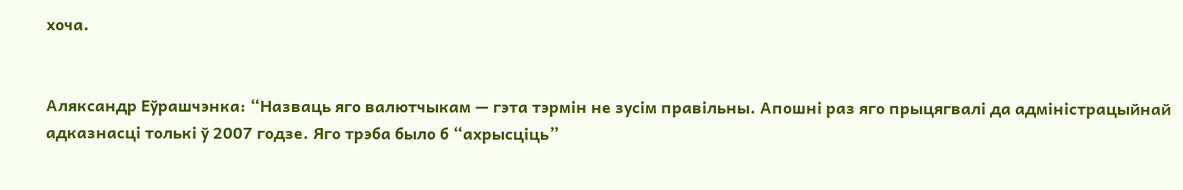хоча.


Аляксандр Еўрашчэнка: “Назваць яго валютчыкам — гэта тэрмін не зусім правільны. Апошні раз яго прыцягвалі да адміністрацыйнай адказнасці толькі ў 2007 годзе. Яго трэба было б “ахрысціць”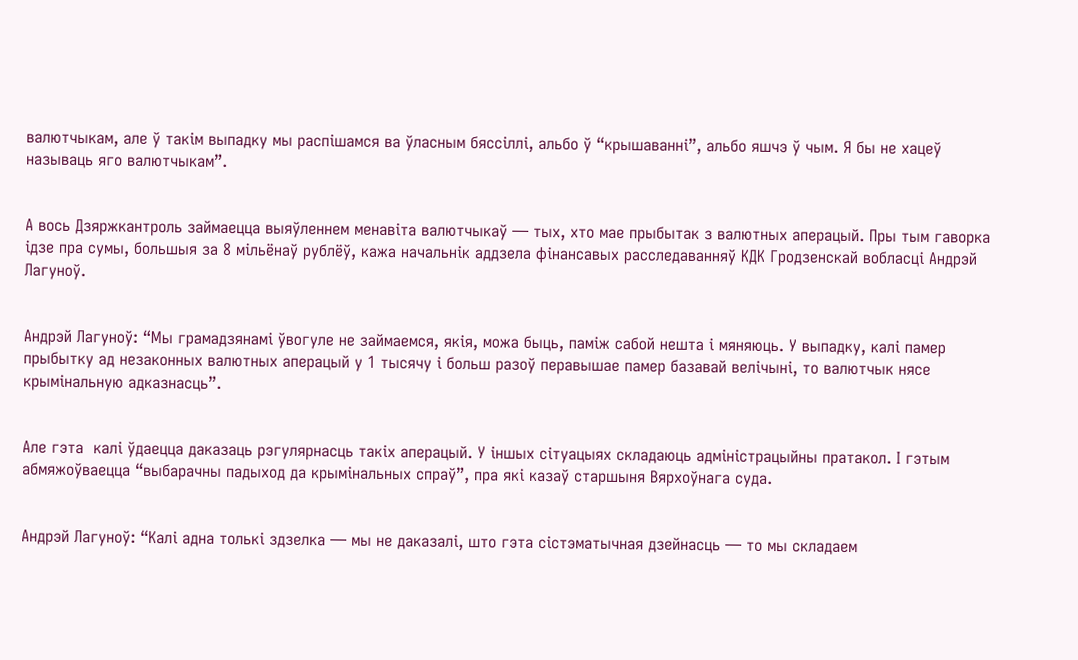валютчыкам, але ў такім выпадку мы распішамся ва ўласным бяссіллі, альбо ў “крышаванні”, альбо яшчэ ў чым. Я бы не хацеў называць яго валютчыкам”.


А вось Дзяржкантроль займаецца выяўленнем менавіта валютчыкаў — тых, хто мае прыбытак з валютных аперацый. Пры тым гаворка ідзе пра сумы, большыя за 8 мільёнаў рублёў, кажа начальнік аддзела фінансавых расследаванняў КДК Гродзенскай вобласці Андрэй Лагуноў.


Андрэй Лагуноў: “Мы грамадзянамі ўвогуле не займаемся, якія, можа быць, паміж сабой нешта і мяняюць. У выпадку, калі памер прыбытку ад незаконных валютных аперацый у 1 тысячу і больш разоў перавышае памер базавай велічыні, то валютчык нясе крымінальную адказнасць”.


Але гэта  калі ўдаецца даказаць рэгулярнасць такіх аперацый. У іншых сітуацыях складаюць адміністрацыйны пратакол. І гэтым абмяжоўваецца “выбарачны падыход да крымінальных спраў”, пра які казаў старшыня Вярхоўнага суда.


Андрэй Лагуноў: “Калі адна толькі здзелка — мы не даказалі, што гэта сістэматычная дзейнасць — то мы складаем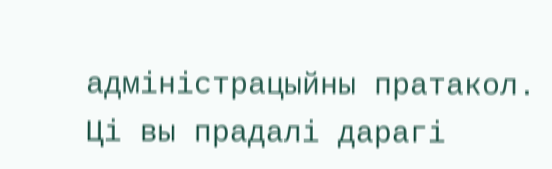адміністрацыйны пратакол. Ці вы прадалі дарагі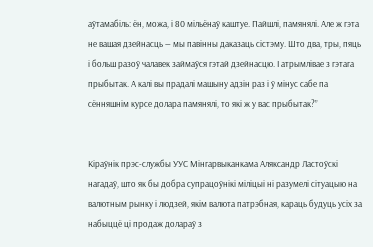аўтамабіль: ён, можа, і 80 мільёнаў каштуе. Пайшлі, памянялі. Але ж гэта не вашая дзейнасць — мы павінны даказаць сістэму. Што два, тры, пяць і больш разоў чалавек займаўся гэтай дзейнасцю. І атрымлівае з гэтага прыбытак. А калі вы прадалі машыну адзін раз і ў мінус сабе па сённяшнім курсе долара памянялі, то які ж у вас прыбытак?”


Кіраўнік прэс-службы УУС Мінгарвыканкама Аляксандр Ластоўскі нагадаў, што як бы добра супрацоўнікі міліцыі ні разумелі сітуацыю на валютным рынку і людзей, якім валюта патрэбная, караць будуць усіх за набыццё ці продаж долараў з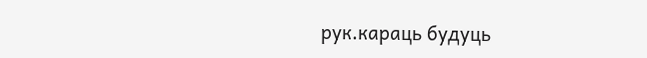рук.караць будуць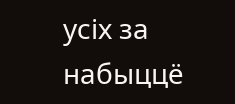усіх за набыццё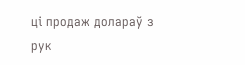ці продаж долараў з рук